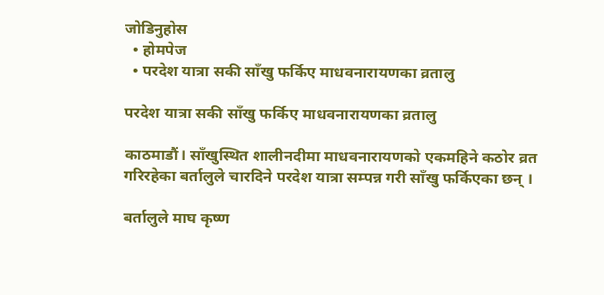जोडिनुहोस
  • होमपेज
  • परदेश यात्रा सकी साँखु फर्किए माधवनारायणका व्रतालु

परदेश यात्रा सकी साँखु फर्किए माधवनारायणका व्रतालु

काठमाडौं। साँखुस्थित शालीनदीमा माधवनारायणको एकमहिने कठोर व्रत गरिरहेका बर्तालुले चारदिने परदेश यात्रा सम्पन्न गरी साँखु फर्किएका छन् ।

बर्तालुले माघ कृष्ण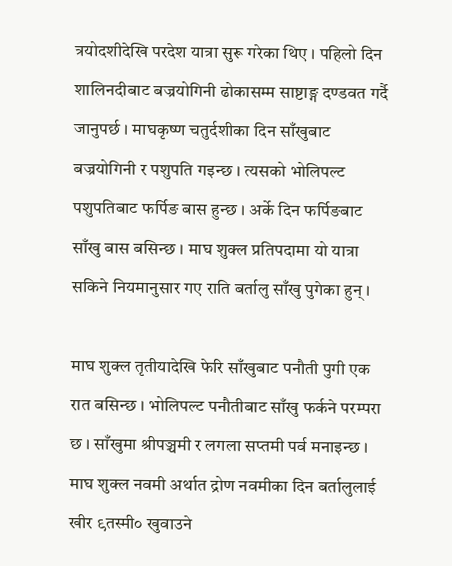त्रयोदशीदेखि परदेश यात्रा सुरू गरेका थिए । पहिलो दिन शालिनदीबाट बज्रयोगिनी ढोकासम्म साष्टाङ्ग दण्डवत गर्दै जानुपर्छ । माघकृष्ण चतुर्दशीका दिन साँखुबाट बज्रयोगिनी र पशुपति गइन्छ । त्यसको भोलिपल्ट पशुपतिबाट फर्पिङ बास हुन्छ । अर्के दिन फर्पिङबाट साँखु बास बसिन्छ । माघ शुक्ल प्रतिपदामा यो यात्रा सकिने नियमानुसार गए राति बर्तालु साँखु पुगेका हुन् ।

माघ शुक्ल तृतीयादेखि फेरि साँखुबाट पनौती पुगी एक रात बसिन्छ । भोलिपल्ट पनौतीबाट साँखु फर्कने परम्परा छ । साँखुमा श्रीपञ्चमी र लगला सप्तमी पर्व मनाइन्छ । माघ शुक्ल नवमी अर्थात द्रोण नवमीका दिन बर्तालुलाई खीर ९तस्मी० खुवाउने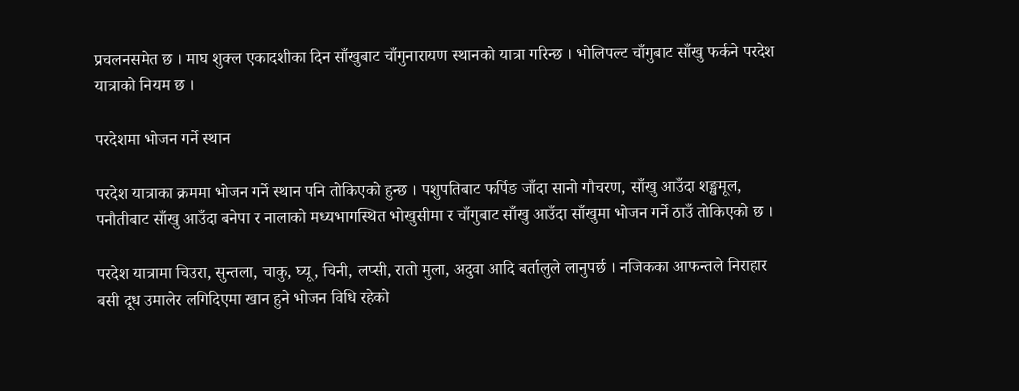प्रचलनसमेत छ । माघ शुक्ल एकादशीका दिन साँखुबाट चाँगुनारायण स्थानको यात्रा गरिन्छ । भोलिपल्ट चाँगुबाट साँखु फर्कने परदेश यात्राको नियम छ ।

परदेशमा भोजन गर्ने स्थान

परदेश यात्राका क्रममा भोजन गर्ने स्थान पनि तोकिएको हुन्छ । पशुपतिबाट फर्पिङ जाँदा सानो गौचरण, साँखु आउँदा शङ्खमूल, पनौतीबाट साँखु आउँदा बनेपा र नालाको मध्यभागस्थित भोखुसीमा र चाँगुबाट साँखु आउँदा साँखुमा भोजन गर्ने ठाउँ तोकिएको छ ।

परदेश यात्रामा चिउरा, सुन्तला, चाकु, घ्यू, चिनी, लप्सी, रातो मुला, अदुवा आदि बर्तालुले लानुपर्छ । नजिकका आफन्तले निराहार बसी दूध उमालेर लगिदिएमा खान हुने भोजन विधि रहेको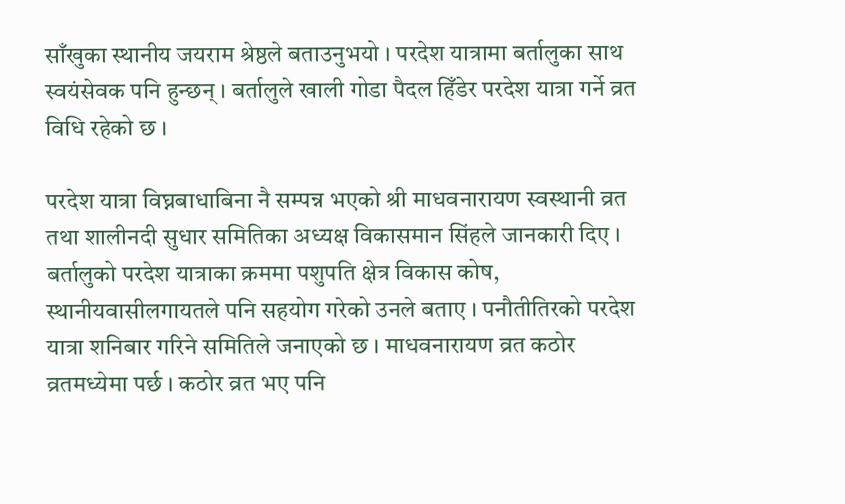साँखुका स्थानीय जयराम श्रेष्ठले बताउनुभयो । परदेश यात्रामा बर्तालुका साथ स्वयंसेवक पनि हुन्छन् । बर्तालुले खाली गोडा पैदल हिँडेर परदेश यात्रा गर्ने व्रत विधि रहेको छ ।

परदेश यात्रा विघ्नबाधाबिना नै सम्पन्न भएको श्री माधवनारायण स्वस्थानी व्रत तथा शालीनदी सुधार समितिका अध्यक्ष विकासमान सिंहले जानकारी दिए । बर्तालुको परदेश यात्राका क्रममा पशुपति क्षेत्र विकास कोष, स्थानीयवासीलगायतले पनि सहयोग गरेको उनले बताए । पनौतीतिरको परदेश यात्रा शनिबार गरिने समितिले जनाएको छ । माधवनारायण व्रत कठोर व्रतमध्येमा पर्छ । कठोर व्रत भए पनि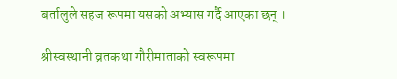बर्तालुले सहज रूपमा यसको अभ्यास गर्दै आएका छन् ।

श्रीस्वस्थानी व्रतकथा गौरीमाताको स्वरूपमा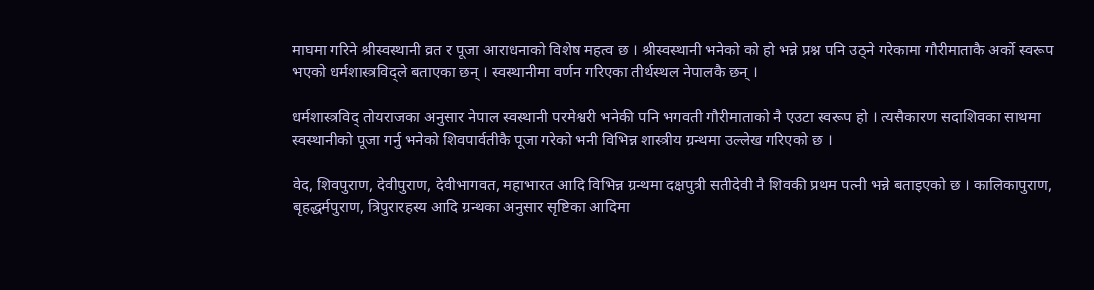माघमा गरिने श्रीस्वस्थानी व्रत र पूजा आराधनाको विशेष महत्व छ । श्रीस्वस्थानी भनेको को हो भन्ने प्रश्न पनि उठ्ने गरेकामा गौरीमाताकै अर्को स्वरूप भएको धर्मशास्त्रविद्ले बताएका छन् । स्वस्थानीमा वर्णन गरिएका तीर्थस्थल नेपालकै छन् ।

धर्मशास्त्रविद् तोयराजका अनुसार नेपाल स्वस्थानी परमेश्वरी भनेकी पनि भगवती गौरीमाताको नै एउटा स्वरूप हो । त्यसैकारण सदाशिवका साथमा स्वस्थानीको पूजा गर्नु भनेको शिवपार्वतीकै पूजा गरेको भनी विभिन्न शास्त्रीय ग्रन्थमा उल्लेख गरिएको छ ।

वेद, शिवपुराण, देवीपुराण, देवीभागवत, महाभारत आदि विभिन्न ग्रन्थमा दक्षपुत्री सतीदेवी नै शिवकी प्रथम पत्नी भन्ने बताइएको छ । कालिकापुराण, बृहद्धर्मपुराण, त्रिपुरारहस्य आदि ग्रन्थका अनुसार सृष्टिका आदिमा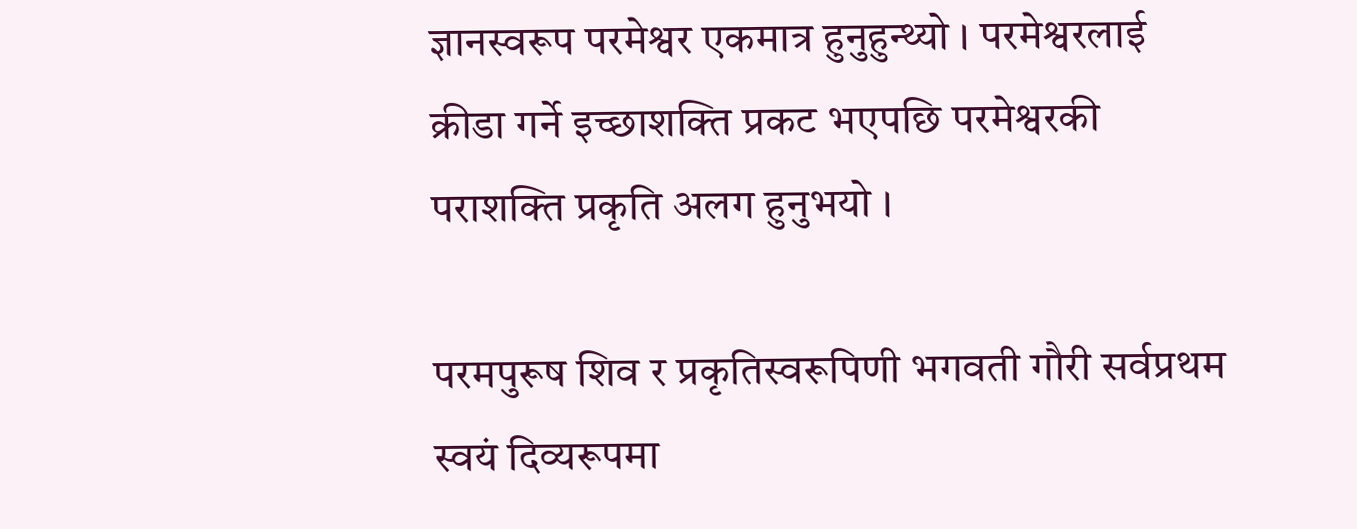ज्ञानस्वरूप परमेश्वर एकमात्र हुनुहुन्थ्यो । परमेश्वरलाई क्रीडा गर्ने इच्छाशक्ति प्रकट भएपछि परमेश्वरकी पराशक्ति प्रकृति अलग हुनुभयो ।

परमपुरूष शिव र प्रकृतिस्वरूपिणी भगवती गौरी सर्वप्रथम स्वयं दिव्यरूपमा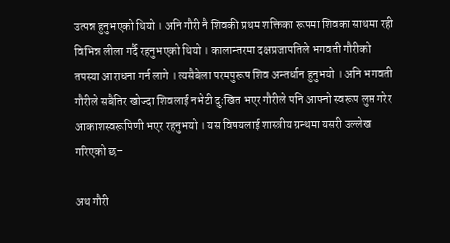उत्पन्न हुनुभएको थियो । अनि गौरी नै शिवकी प्रथम शक्तिका रूपमा शिवका साथमा रही विभिन्न लीला गर्दै रहनुभएको थियो । कालान्तरमा दक्षप्रजापतिले भगवती गौरीको तपस्या आराधना गर्न लागे । त्यसैबेला परमपुरूष शिव अन्तर्धान हुनुभयो । अनि भगवती गौरीले सबैतिर खोज्दा शिवलाई नभेटी दुःखित भएर गौरीले पनि आफ्नो स्वरूप लुप्त गरेर आकाशस्वरूपिणी भएर रहनुभयो । यस विषयलाई शास्त्रीय ग्रन्थमा यसरी उल्लेख गरिएको छ–

अथ गौरी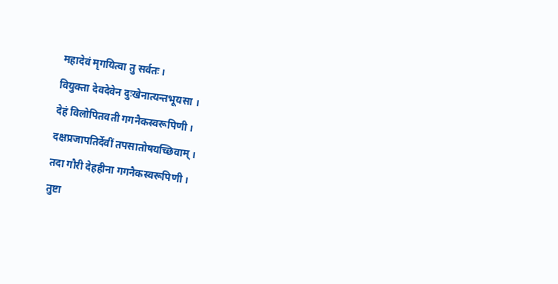महादेवं मृगयित्वा तु सर्वतः।
वियुक्ता देवदेवेन दुःखेनात्यन्तभूयसा ।
देहं विलोपितवती गगनैकस्वरूपिणी ।
दक्षप्रजापतिर्देवीं तपसातोषयच्छिवाम् ।
तदा गौरी देहहीना गगनैकस्वरूपिणी ।
तुष्टा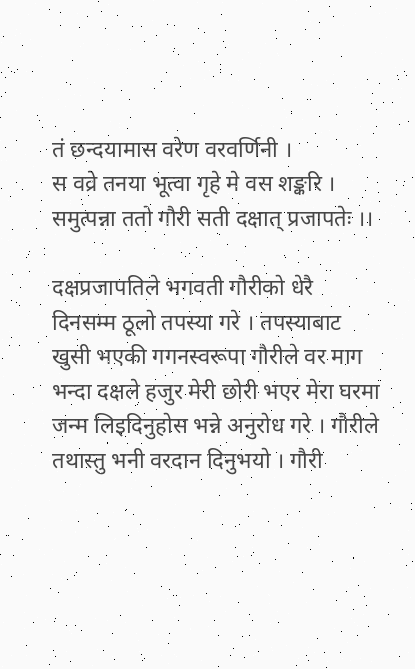तं छन्दयामास वरेण वरवर्णिनी ।
स वव्रे तनया भूत्वा गृहे मे वस शङ्करि ।
समुत्पन्ना ततो गौरी सती दक्षात् प्रजापतेः ।।

दक्षप्रजापतिले भगवती गौरीको धेरै दिनसम्म ठूलो तपस्या गरे । तपस्याबाट खुसी भएकी गगनस्वरूपा गौरीले वर माग भन्दा दक्षले हजुर मेरी छोरी भएर मेरा घरमा जन्म लिइदिनुहोस भन्ने अनुरोध गरे । गौरीले तथास्तु भनी वरदान दिनुभयो । गौरी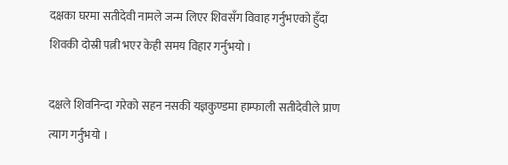दक्षका घरमा सतीदेवी नामले जन्म लिएर शिवसँग विवाह गर्नुभएको हुँदा शिवकी दोस्री पत्नी भएर केही समय विहार गर्नुभयो ।

दक्षले शिवनिन्दा गरेको सहन नसकी यज्ञकुण्डमा हाम्फाली सतीदेवीले प्राण त्याग गर्नुभयो ।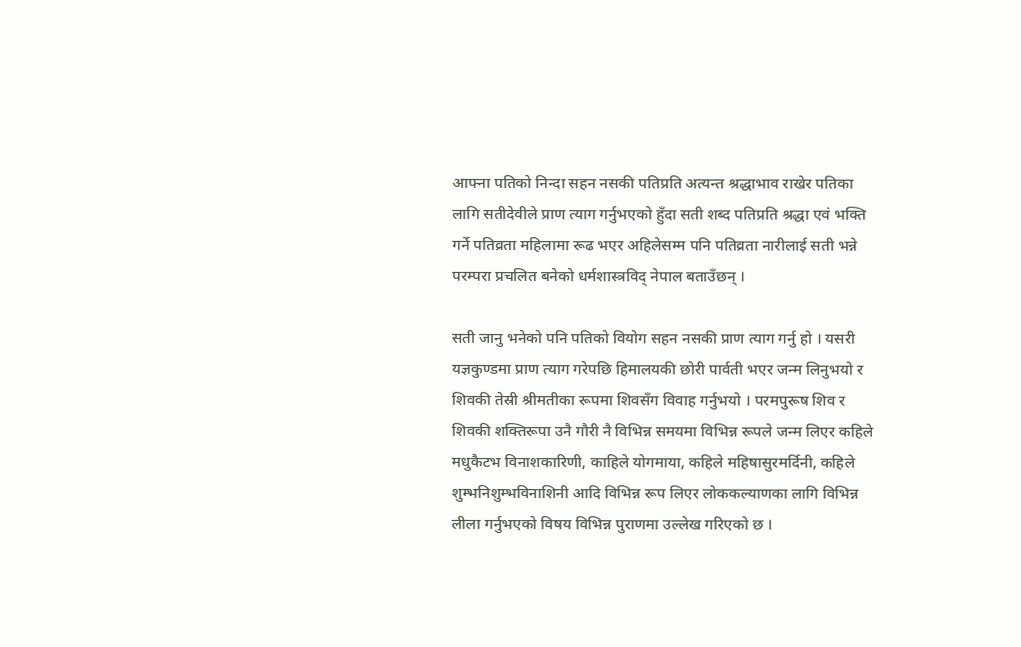आफ्ना पतिको निन्दा सहन नसकी पतिप्रति अत्यन्त श्रद्धाभाव राखेर पतिका लागि सतीदेवीले प्राण त्याग गर्नुभएको हुँदा सती शब्द पतिप्रति श्रद्धा एवं भक्ति गर्ने पतिव्रता महिलामा रूढ भएर अहिलेसम्म पनि पतिव्रता नारीलाई सती भन्ने परम्परा प्रचलित बनेको धर्मशास्त्रविद् नेपाल बताउँछन् ।

सती जानु भनेको पनि पतिको वियोग सहन नसकी प्राण त्याग गर्नु हो । यसरी यज्ञकुण्डमा प्राण त्याग गरेपछि हिमालयकी छोरी पार्वती भएर जन्म लिनुभयो र शिवकी तेस्री श्रीमतीका रूपमा शिवसँग विवाह गर्नुभयो । परमपुरूष शिव र शिवकी शक्तिरूपा उनै गौरी नै विभिन्न समयमा विभिन्न रूपले जन्म लिएर कहिले मधुकैटभ विनाशकारिणी, काहिले योगमाया, कहिले महिषासुरमर्दिनी, कहिले शुम्भनिशुम्भविनाशिनी आदि विभिन्न रूप लिएर लोककल्याणका लागि विभिन्न लीला गर्नुभएको विषय विभिन्न पुराणमा उल्लेख गरिएको छ ।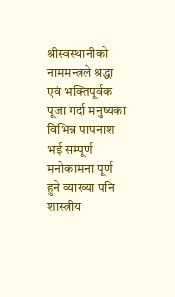श्रीस्वस्थानीको नाममन्त्रले श्रद्धा एवं भक्तिपूर्वक पूजा गर्दा मनुष्यका विभिन्न पापनाश भई सम्पूर्ण मनोकामना पूर्ण हुने व्याख्या पनि शास्त्रीय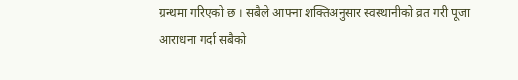ग्रन्थमा गरिएको छ । सबैले आफ्ना शक्तिअनुसार स्वस्थानीको व्रत गरी पूजा आराधना गर्दा सबैको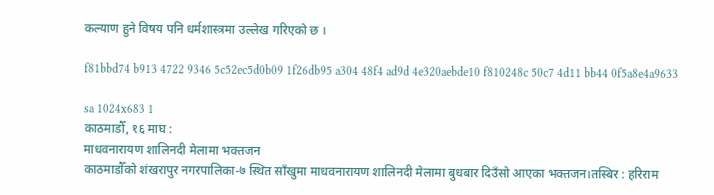कल्याण हुने विषय पनि धर्मशास्त्रमा उल्लेख गरिएको छ ।

f81bbd74 b913 4722 9346 5c52ec5d0b09 1f26db95 a304 48f4 ad9d 4e320aebde10 f810248c 50c7 4d11 bb44 0f5a8e4a9633

sa 1024x683 1
काठमाडौँ, १६ माघ :
माधवनारायण शालिनदी मेलामा भक्तजन
काठमाडौँको शंखरापुर नगरपालिका-७ स्थित साँखुमा माधवनारायण शालिनदी मेलामा बुधबार दिउँसो आएका भक्तजन।तस्बिर : हरिराम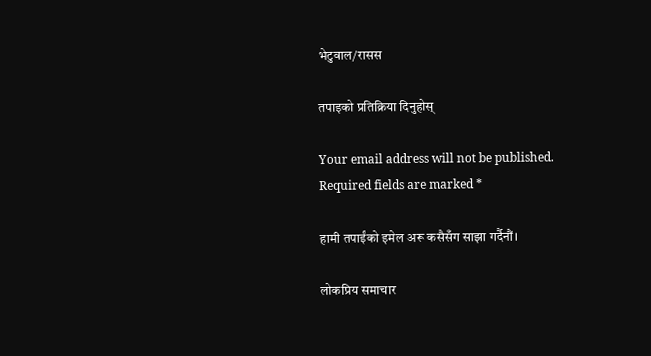भेटुवाल/रासस

तपाइको प्रतिक्रिया दिनुहोस्

Your email address will not be published. Required fields are marked *

हामी तपाईंको इमेल अरू कसैसँग साझा गर्दैनौं।

लोकप्रिय समाचार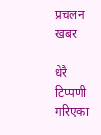प्रचलन खबर

धेरै टिप्पणी गरिएका